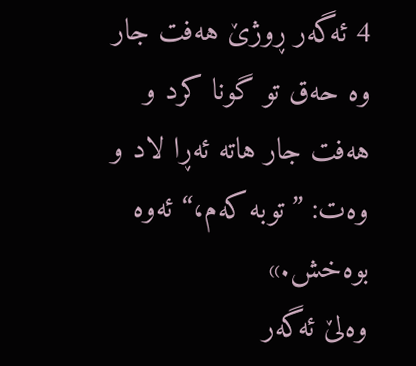4 ئەگەر ڕوژێ هەفت جار وه حەق تو گونا کرد و هەفت جار هاته ئەڕا لاد و وەت: ”توبه کەم،“ ئەوه بوەخش.»
وەلێ ئەگەر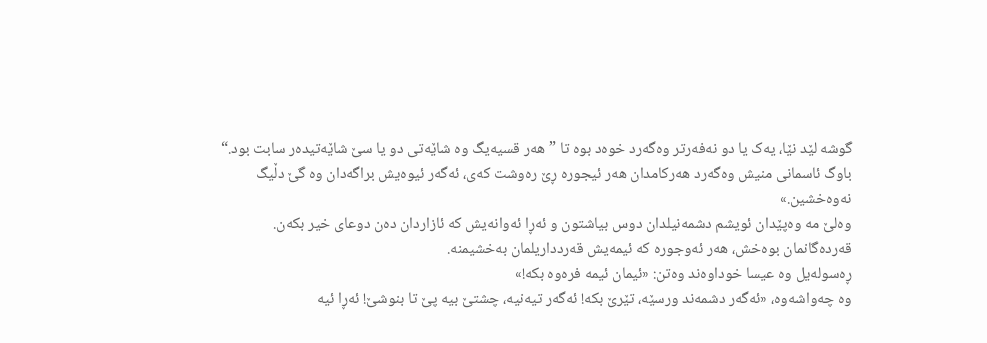گوشه لێد نێا، یەک یا دو نەفەرتر وەگەرد خوەد بوه تا ”هەر قسیەیگ وه شاێەتی دو یا سێ شاێەتیدەر سابت بود.“
باوگ ئاسمانی منیش وەگەرد هەرکامدان هەر ئیجوره ڕێ رەوشت کەی، ئەگەر ئیوەیش براگەدان وه گێ دڵیگ نەوەخشین.»
وەلێ مه وەپێدان ئویشم دشمەنیلدان دوس بیاشتون و ئەڕا ئەوانەیش که ئازاردان دەن دوعای خیر بکەن.
قەردەگانمان بوەخش، هەر ئەوجورە که ئیمەیش قەردداریلمان بەخشیمنه.
ڕەسولەیل وه عیسا خوداوەند وەتن: «ئیمان ئیمه فرەوه بکه!»
وه چەواشەوه، «ئەگەر دشمەند ورسێه، تێرێ بکه! ئەگەر تیەنیه، چشتێ بیه پێ تا بنوشێ! ئەڕا ئیه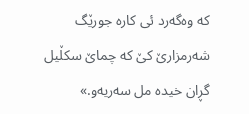که وەگەرد ئی کاره جورێگ شەرمزارێ کێ که چماێ سکڵیل گڕان خیده مل سەریەو.»